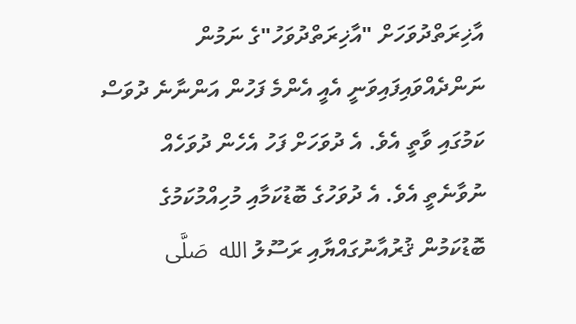އާޚިރަތްދުވަހަށް "އާޚިރަތްދުވަހު"ގެ ނަމުން ނަންދެއްވައިފައިވަނީ އެއީ އެންމެ ފަހުން އަންނާނެ ދުވަސް ކަމުގައި ވާތީ އެވެ. އެ ދުވަހަށް ފަހު އެހެން ދުވަހެއް ނުވާނެތީ އެވެ. އެ ދުވަހުގެ ބޮޑުކަމާއި މުހިއްމުކަމުގެ ބޮޑުކަމުން ޤުރުއާނުގައްޔާއި ރަސޫލު الله  صَلَّى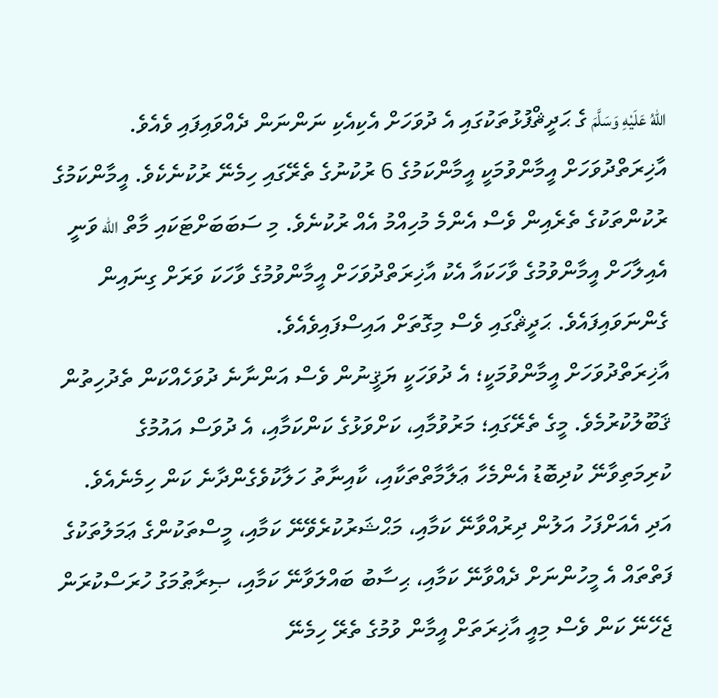اللّٰهُ عَلَيْهِ وَسَلَّمَ ގެ ޙަދީޘްފުޅުތަކުގައި އެ ދުވަހަށް އެކިއެކި ނަންނަން ދެއްވައިފައި ވެއެވެ.
އާޚިރަތްދުވަހަށް އީމާންވުމަކީ އީމާންކަމުގެ 6 ރުކުނުގެ ތެރޭގައި ހިމެނޭ ރުކުނެކެވެ. އީމާންކަމުގެ ރުކުންތަކުގެ ތެރެއިން ވެސް އެންމެ މުހިއްމު އެއް ރުކުނެވެ. މި ސަބަބަށްޓަކައި މާތް الله ވަނީ އެއިލާހަށް އީމާންވުމުގެ ވާހަކައާ އެކު އާޚިރަތްދުވަހަށް އީމާންވުމުގެ ވާހަކަ ވަރަށް ގިނައިން ގެންނަވައިފައެވެ. ޙަދީޘްގައި ވެސް މިގޮތަށް އައިސްފައިވެއެވެ.
އާޚިރަތްދުވަހަށް އީމާންވުމަކީ؛ އެ ދުވަހަކީ ޔަޤީނުން ވެސް އަންނާނެ ދުވަހެއްކަން ތެދުހިތުން ޤަބޫލުކުރުމެވެ. މީގެ ތެރޭގައި؛ މަރުވުމާއި، ކަށްވަޅުގެ ކަންކަމާއި، އެ ދުވަސް އައުމުގެ ކުރިމަތިވާނޭ ކުދިބޮޑު އެންމެހާ ޢަލާމާތްތަކާއި، ކާއިނާތު ހަލާކުވެގެންދާނެ ކަން ހިމެނެއެވެ. އަދި އެއަށްފަހު އަލުން ދިރުއްވާނޭ ކަމާއި، މަޙްޝަރުކުރެވޭނޭ ކަމާއި، މީސްތަކުންގެ ޢަމަލުތަކުގެ ފަތްތައް އެ މީހުންނަށް ދެއްވާނޭ ކަމާއި، ޙިސާބު ބައްލަވާނޭ ކަމާއި، ޞިރާޠުމަގު ހުރަސްކުރަން ޖެހޭނޭ ކަން ވެސް މިއީ އާޚިރަތަށް އީމާން ވުމުގެ ތެރޭ ހިމެނޭ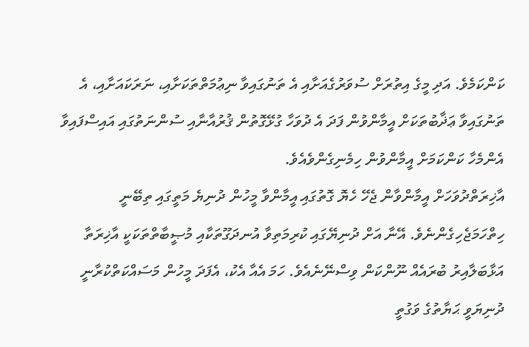ކަންކަމެވެ. އަދި މީގެ އިތުރަށް ސުވަރުގެއަށާއި އެ ތަނުގައިވާ ނިޢުމަތްތަކަށާއި، ނަރަކައަށާއި، އެ ތަނުގައިވާ ޢަޛާބުތަކަށް އީމާންވުން ފަދަ އެ ދުވަހާ ގުޅޭގޮތުން ޤުރުއާނާއި ސުންނަތުގައި އައިސްފައިވާ އެންމެހާ ކަންކަމަށް އީމާންވުން ހިމެނިގެންވެއެވެ.
އާޚިރަތްދުވަހަށް އީމާންވާން ޖެހޭ ހެޔޮ ގޮތުގައި އީމާންވާ މީހުން ދުނިޔެ މަތީގައި ތިބޭނީ ހިތްހަމަޖެހިގެންނެވެ. އޭނާ އަށް ދުނިޔޭގައި ކުރިމަތިވާ އުނދަގޫތަކާއި މުޞީބާތްތަކަކީ އާޚިރަތާ އަޅާބަލާއިރު ބުރައެއް ނޫންކަން ވިސްނޭނެއެވެ. ހަމަ އެއާ އެކު، އެފަދަ މީހުން މަސައްކަތްކުރާނީ ދުނިޔަވީ ޙަޔާތުގެ ވަގުތީ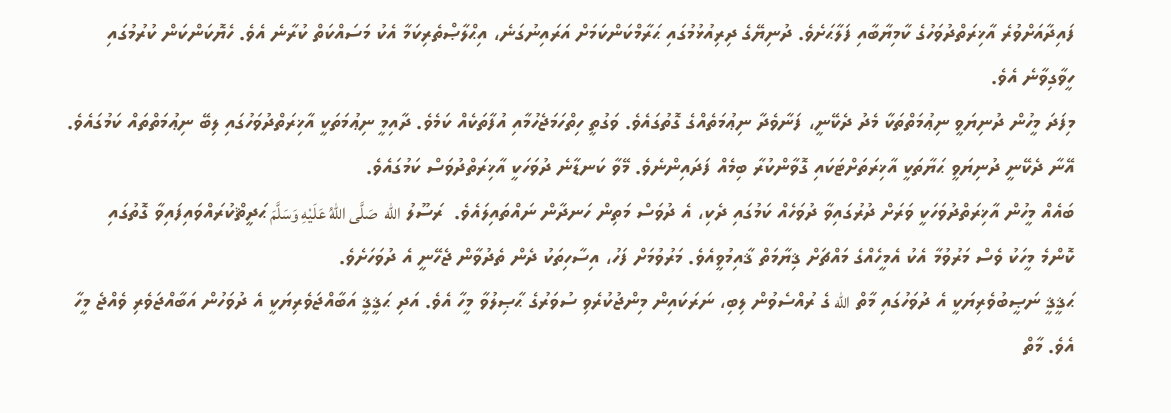ފައިދާއަށްވުރެ އާޚިރަތްދުވަހުގެ ކާމިޔާބާއި ފަލާޙަށެވެ. ދުނިޔޭގެ ދިރިއުޅުމުގައި ޙަރާމްކަންކަމަށް އަރައިނުގަނެ، އިޙްލާޞްތެރިކަމާ އެކު މަސައްކަތް ކުރާނެ އެވެ. ހެޔޮކަންކަން ކުރުމުގައި ހީވާގިވާނެ އެވެ.
މިފަދަ މީހުން ދުނިޔަވީ ނިޢުމަތްތަކާ މެދު ދެކޭނީ، ފަނާވެދާ ނިޢުމަތެއްގެ ގޮތުގައެވެ. ވަގުތީ ހިތްހަމަޖެހުމާއި އުފާތަކެއް ކަމެވެ. ދާއިމީ ނިޢުމަތަކީ އާޚިރަތްދުވަހުގައި ލިބޭ ނިޢުމަތްތައް ކަމުގައެވެ. އޭނާ ދެކޭނީ ދުނިޔަވީ ޙަޔާތަކީ އާޚިރަތަށްޓަކައި ގޮވާންކުރާ ބިމެއް ފަދައިންނެވެ. މޭވާ ކަނޑާނެ ދުވަހަކީ އާޚިރަތްދުވަސް ކަމުގައެވެ.
ބައެއް މީހުން އާޚިރަތްދުވަހަކީ ވަރަށް ދުރުގައިވާ ދުވަހެއް ކަމުގައި ދެކި، އެ ދުވަސް މަތިން ހަނދާން ނައްތައިލައެވެ.  ރަސޫލު الله  صَلَّى اللّٰهُ عَلَيْهِ وَسَلَّمَ ޙަދީޘްކުރައްވައިފައިވާ ގޮތުގައި ކޮންމެ މީހަކު ވެސް މަރުވުމާ އެކު އެމީހެއްގެ މައްޗަށް ޤިޔާމަތް ޤާއިމުވީއެވެ. މަރުވުމަށް ފަހު، އިސާހިތަކު ދެން ތެދުވާން ޖެހޭނީ އެ ދުވަހަށެވެ.
ޙަޤީޤީ ނަޞީބުވެރިޔަކީ އެ ދުވަހުގައި މާތް الله ގެ ރުއްސެވުން ލިބި، ނަރަކައިން މިންޖުކުރެވި ސުވަރުގެ ޙާޞިލުވާ މީހާ އެވެ. އަދި ޙަޤީޤީ އަބާއްޖަވެރިޔަކީ އެ ދުވަހުން އަބާއްޖަވެރި ވެއްޖެ މީހާ އެވެ. މާތް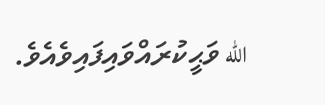الله ވަޙީކުރައްވައިފައިވެއެވެ.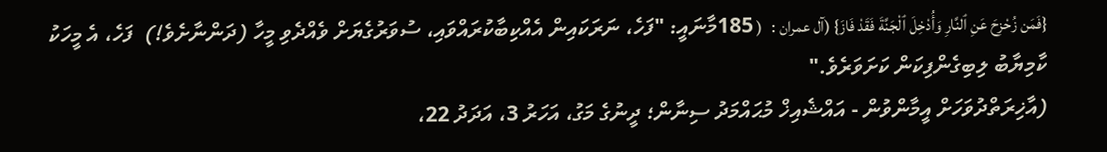{فَمَن زُحْزِحَ عَنِ ٱلنَّارِ وَأُدْخِلَ ٱلْجَنَّةَ فَقَدْ فَازَ} (آل عمران :   ( 185މާނައީ: "ފަހެ، ނަރަކައިން އެއްކިބާކުރައްވައި، ސުވަރުގެޔަށް ވެއްދެވި މީހާ (ދަންނާށެވެ!)  ފަހެ، އެ މީހަކު ކާމިޔާބު ލިބިގެންފިކަން ކަށަވަރެވެ."
(އާޚިރަތްދުވަހަށް އީމާންވުން - އައްޝެއިޚް މުޙައްމަދު ސިނާން؛ ދީނުގެ މަގު، އަހަރު 3، އަދަދު 22،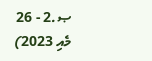ޞ.2 - 26 މެއި 2023)